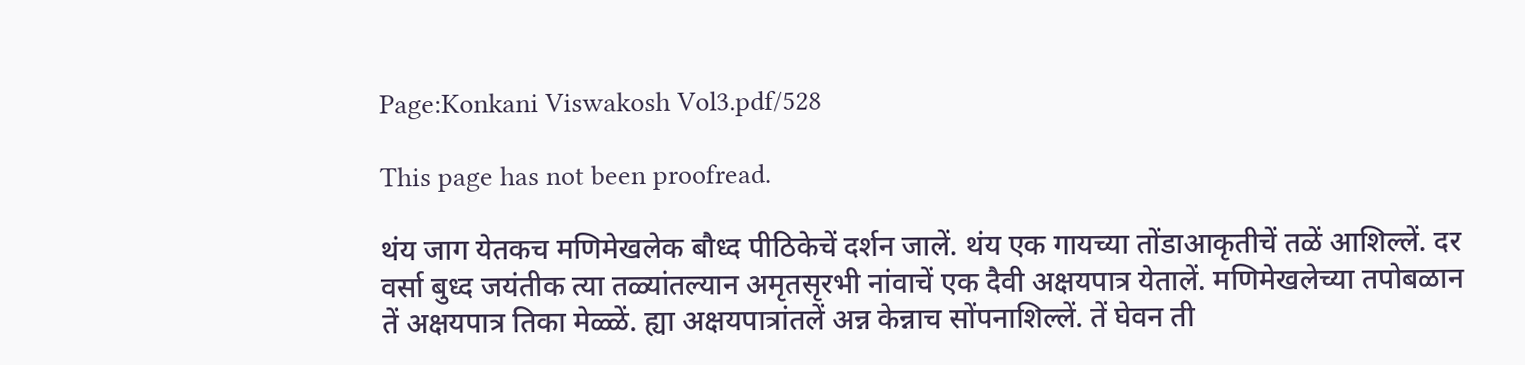Page:Konkani Viswakosh Vol3.pdf/528

This page has not been proofread.

थंय जाग येतकच मणिमेखलेक बौध्द पीठिकेचें दर्शन जालें. थंय एक गायच्या तोंडाआकृतीचें तळें आशिल्लें. दर वर्सा बुध्द जयंतीक त्या तळ्यांतल्यान अमृतसृरभी नांवाचें एक दैवी अक्षयपात्र येतालें. मणिमेखलेच्या तपोबळान तें अक्षयपात्र तिका मेळ्ळें. ह्या अक्षयपात्रांतलें अन्न केन्नाच सोंपनाशिल्लें. तें घेवन ती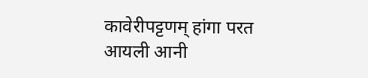कावेरीपट्टणम् हांगा परत आयली आनी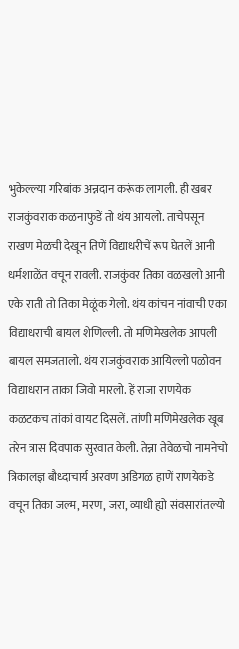भुकेल्ल्या गरिबांक अन्नदान करूंक लागली. ही खबर राजकुंवराक कळनाफुडें तो थंय आयलो. ताचेपसून राखण मेळची देखून तिणें विद्याधरीचें रूप घेतलें आनी धर्मशाळेंत वचून रावली. राजकुंवर तिका वळखलो आनी एके राती तो तिका मेळूंक गेलो. थंय कांचन नांवाची एका विद्याधराची बायल शेणिल्ली. तो मणिमेखलेक आपली बायल समजतालो. थंय राजकुंवराक आयिल्लो पळोवन विद्याधरान ताका जिवो मारलो. हें राजा राणयेक कळटकच तांकां वायट दिसलें. तांणी मणिमेखलेक खूब तरेन त्रास दिवपाक सुरवात केली. तेन्ना तेवेळचो नामनेचो त्रिकालज्ञ बौध्दाचार्य अरवण अडिगळ हाणें राणयेकडे वचून तिका जल्म, मरण, जरा, व्याधी ह्यो संवसारांतल्यो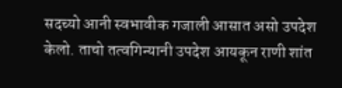सदच्यो आनी स्वभावीक गजाली आसात असो उपदेश केलो. ताचो तत्वगिन्यानी उपदेश आयकून राणी शांत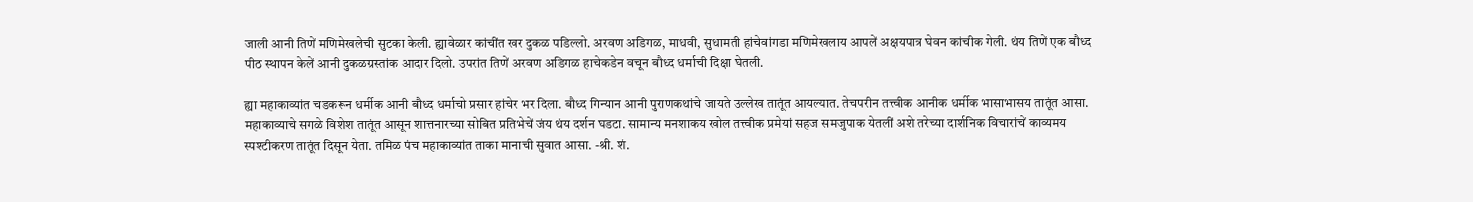जाली आनी तिणें मणिमेखलेची सुटका केली. ह्यावेळार कांचींत खर दुकळ पडिल्लो. अरवण अडिगळ, माधवी, सुधामती हांचेवांगडा मणिमेखलाय आपलें अक्षयपात्र घेवन कांचीक गेली. थंय तिणें एक बौध्द पीठ स्थापन केलें आनी दुकळग्रस्तांक आदार दिलो. उपरांत तिणें अरवण अडिगळ हाचेकडेन वचून बौध्द धर्माची दिक्षा घेतली.

ह्या महाकाव्यांत चडकरून धर्मीक आनी बौध्द धर्माचो प्रसार हांचेर भर दिला. बौध्द गिन्यान आनी पुराणकथांचे जायते उल्लेख तातूंत आयल्यात. तेचपरीन तत्त्वीक आनीक धर्मीक भासाभासय तातूंत आसा. महाकाव्याचे सगळे विशेश तातूंत आसून शात्तनारच्या सोबित प्रतिभेचें जंय थंय दर्शन घडटा. सामान्य मनशाकय खोल तत्त्वीक प्रमेयां सहज समजुपाक येतलीं अशे तरेच्या दार्शनिक विचारांचें काव्यमय स्पश्टीकरण तातूंत दिसून येता. तमिळ पंच महाकाव्यांत ताका मानाची सुवात आसा. -श्री. शं.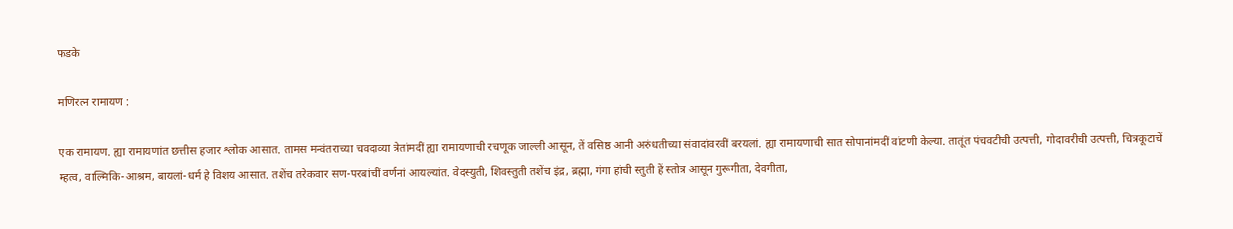फडके

मणिरत्न रामायण :

एक रामायण. ह्या रामायणांत छत्तीस हजार श्लोक आसात. तामस मन्वंतराच्या चवदाव्या त्रेतांमदीं ह्या रामायणाची रचणूक जाल्ली आसून, तें वसिष्ठ आनी अरुंधतीच्या संवादांवरवीं बरयलां. ह्या रामायणाची सात सोपानांमदीं वांटणी केल्या. तातूंत पंचवटीची उत्पत्ती, गोदावरीची उत्पत्ती, चित्रकूटाचें म्हत्व, वाल्मिकि-आश्रम, बायलां-धर्म हे विशय आसात. तशेंच तरेकवार सण-परबांचीं वर्णनां आयल्यांत. वेदस्युती, शिवस्तुती तशेंच इंद्र, ब्रह्मा, गंगा हांची स्तुती हें स्तोत्र आसून गुरूगीता, देवगीता,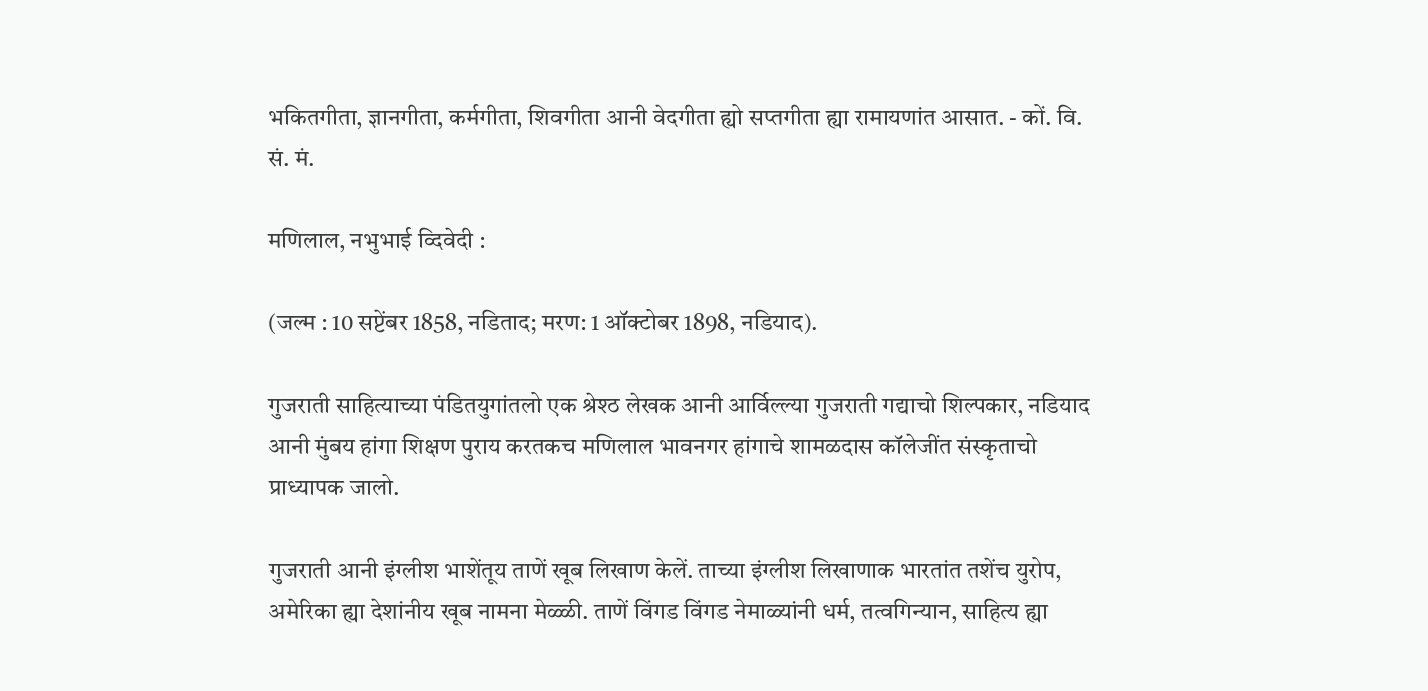भकितगीता, ज्ञानगीता, कर्मगीता, शिवगीता आनी वेदगीता ह्यो सप्तगीता ह्या रामायणांत आसात. - कों. वि. सं. मं.

मणिलाल, नभुभाई व्दिवेदी :

(जल्म : 10 सप्टेंबर 1858, नडिताद; मरण: 1 ऑक्टोबर 1898, नडियाद).

गुजराती साहित्याच्या पंडितयुगांतलो एक श्रेश्ठ लेखक आनी आर्विल्ल्या गुजराती गद्याचो शिल्पकार, नडियाद आनी मुंबय हांगा शिक्षण पुराय करतकच मणिलाल भावनगर हांगाचे शामळदास कॉलेजींत संस्कृताचो प्राध्यापक जालो.

गुजराती आनी इंग्लीश भाशेंतूय ताणें खूब लिखाण केलें. ताच्या इंग्लीश लिखाणाक भारतांत तशेंच युरोप, अमेरिका ह्या देशांनीय खूब नामना मेळ्ळी. ताणें विंगड विंगड नेमाळ्यांनी धर्म, तत्वगिन्यान, साहित्य ह्या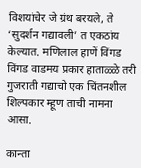विशयांचेर जे ग्रंथ बरयले, ते ‘सुदर्शन गद्यावली’ त एकठांय केल्यात. मणिलाल हाणें विंगड विंगड वाडमय प्रकार हाताळ्ळे तरी गुजराती गद्याचो एक चिंतनशील शिल्पकार म्हूण ताची नामना आसा.

कान्ता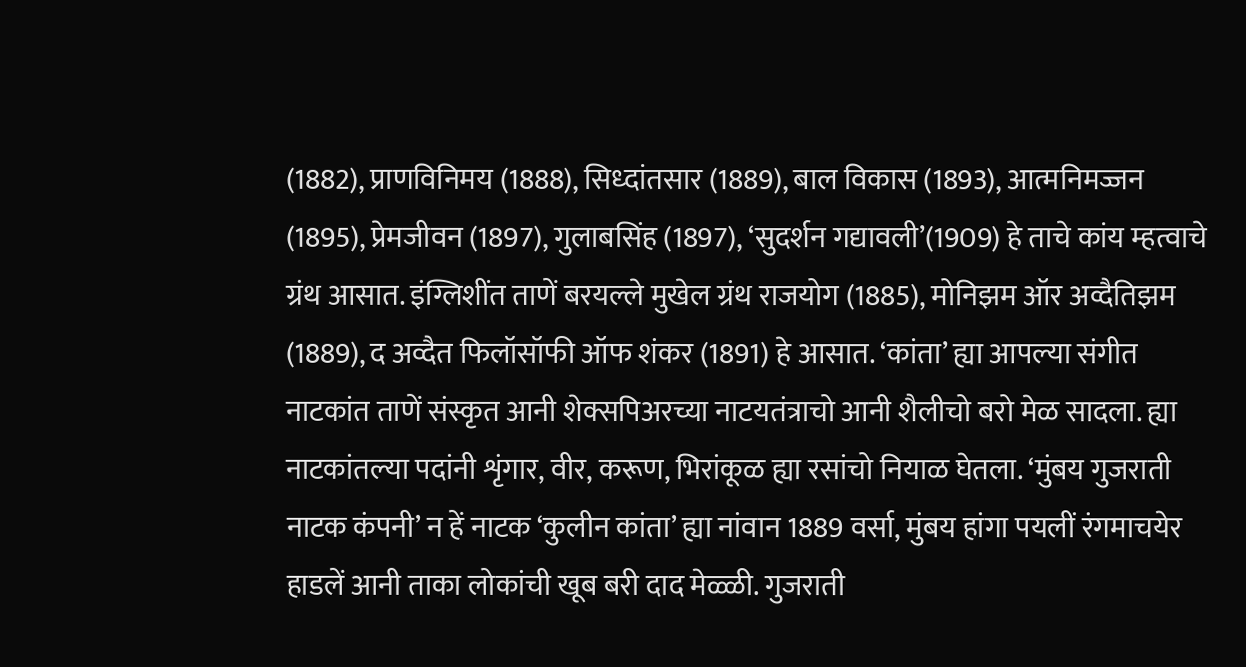(1882), प्राणविनिमय (1888), सिध्दांतसार (1889), बाल विकास (1893), आत्मनिमज्जन (1895), प्रेमजीवन (1897), गुलाबसिंह (1897), ‘सुदर्शन गद्यावली’(1909) हे ताचे कांय म्हत्वाचे ग्रंथ आसात. इंग्लिशींत ताणें बरयल्ले मुखेल ग्रंथ राजयोग (1885), मोनिझम ऑर अव्दैतिझम (1889), द अव्दैत फिलॉसॉफी ऑफ शंकर (1891) हे आसात. ‘कांता’ ह्या आपल्या संगीत नाटकांत ताणें संस्कृत आनी शेक्सपिअरच्या नाटयतंत्राचो आनी शैलीचो बरो मेळ सादला. ह्या नाटकांतल्या पदांनी शृंगार, वीर, करूण, भिरांकूळ ह्या रसांचो नियाळ घेतला. ‘मुंबय गुजराती नाटक कंपनी’ न हें नाटक ‘कुलीन कांता’ ह्या नांवान 1889 वर्सा, मुंबय हांगा पयलीं रंगमाचयेर हाडलें आनी ताका लोकांची खूब बरी दाद मेळ्ळी. गुजराती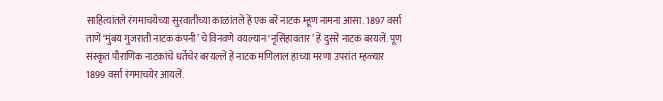साहित्यांतले रंगमाचयेच्या सुरवातीच्या काळांतलें हें एक बरें नाटक म्हूण नामना आसा. 1897 वर्सा ताणें ‘मुंबय गुजराती नाटक कंपनी’ चे विनवणे वयल्यान ‘नृसिंहावतार’ हें दुसरें नाटक बरयलें. पूण संस्कृत पौराणिक नाटकांचे धर्तेचेर बरयल्लें हें नाटक मणिलाल हाच्या मरणा उपरांत म्हळ्यार 1899 वर्सा रंगमाचयेर आयलें.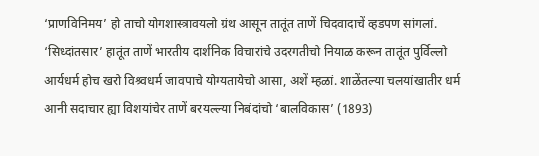‘प्राणविनिमय’ हो ताचो योगशास्त्रावयलो ग्रंथ आसून तातूंत ताणें चिदवादाचें व्हडपण सांगलां. ‘सिध्दांतसार’ हातूंत ताणें भारतीय दार्शनिक विचारांचे उदरगतीचो नियाळ करून तातूंत पुर्विल्लो आर्यधर्म होच खरो विश्र्वधर्म जावपाचे योग्यतायेचो आसा, अशें म्हळां. शाळेंतल्या चलयांखातीर धर्म आनी सदाचार ह्या विशयांचेर ताणें बरयल्ल्या निबंदांचो ‘बालविकास’ (1893)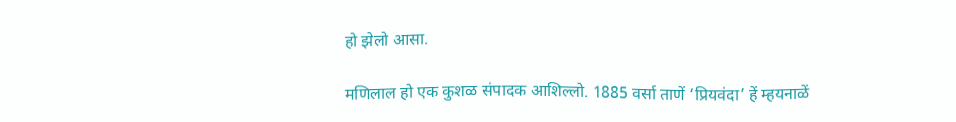हो झेलो आसा.

मणिलाल हो एक कुशळ संपादक आशिल्लो. 1885 वर्सा ताणें ‘प्रियवंदा’ हें म्हयनाळें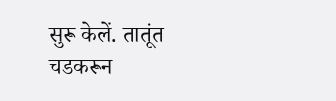सुरू केलें. तातूंत चडकरून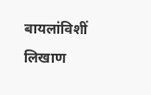बायलांविशीं लिखाण